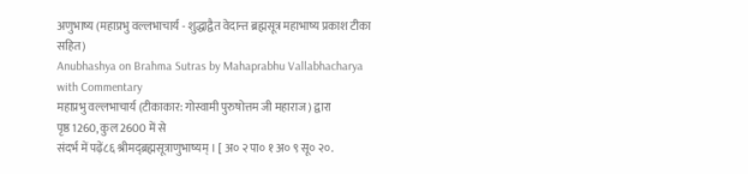अणुभाष्य (महाप्रभु वल्लभाचार्य - शुद्धाद्वैत वेदान्त ब्रह्मसूत्र महाभाष्य प्रकाश टीका सहित)
Anubhashya on Brahma Sutras by Mahaprabhu Vallabhacharya with Commentary
महाप्रभु वल्लभाचार्य (टीकाकार: गोस्वामी पुरुषोत्तम जी महाराज) द्वारा
पृष्ठ 1260, कुल 2600 में से
संदर्भ में पढ़ें८६ श्रीमद्ब्रह्मसूत्राणुभाष्यम् । [ अ० २ पा० १ अ० ९ सू० २०.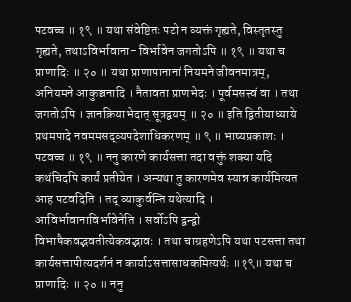पटवच्च ॥ १९ ॥ यथा संवेष्टितः पटो न व्यक्तं गृह्यते, विस्तृतस्तु गृह्यते, तथाऽविर्भावाना- विर्भावेन जगतोऽपि ॥ १९ ॥ यथा च प्राणादिः ॥ २० ॥ यथा प्राणापानानां नियमने जीवनमात्रम्, अनियमने आकुञ्चनादि । नैतावता प्राणभेदः । पूर्वमसत्त्वं वा । तथा जगतोऽपि । ज्ञानक्रियाभेदात् सूत्रद्वयम् ॥ २० ॥ इति द्वितीयाध्याये प्रथमपादे नवममसद्व्यपदेशाधिकरणम् ॥ ९ ॥ भाष्यप्रकाशः । पटवच्च ॥ १९ ॥ ननु कारणे कार्यसत्ता तदा वक्तुं शक्या यदि कथंचिदपि कार्यं प्रतीयेत । अन्यथा तु कारणमेव स्यान्न कार्यमित्यत आह पटवदिति । तद् व्याकुर्वन्ति यथेत्यादि । आविर्भावानाविर्भावेनेति । सर्वोऽपि द्वन्द्वो विभाषैकवद्भवतीत्येकवद्भावः । तथा चाग्रहणेऽपि यथा पटसत्ता तथा कार्यसत्तापीत्यदर्शनं न कार्याऽसत्तासाधकमित्यर्थः ॥१९॥ यथा च प्राणादिः ॥ २० ॥ ननु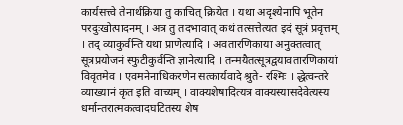कार्यसत्त्वे तेनार्थक्रिया तु काचित् क्रियेत । यथा अदृश्येनापि भूतेन परदुःखोत्पादनम् । अत्र तु तदभावात् कथं तत्सत्तेत्यत इदं सूत्रं प्रवृत्तम् । तद् व्याकुर्वन्ति यथा प्राणेत्यादि । अवतारणिकाया अनुक्तत्वात् सूत्रप्रयोजनं स्फुटीकुर्वन्ति ज्ञानेत्यादि । तन्मयैतत्सूत्रद्वयावतारणिकायां विवृतमेव । एवमनेनाधिकरणेन सत्कार्यवादे श्रुते- रश्मिः । द्धेत्वन्तरे व्याख्यानं कृत इति वाच्यम् । वाक्यशेषादित्यत्र वाक्यस्यासदेवेत्यस्य धर्मान्तरात्मकत्वादघटितस्य शेष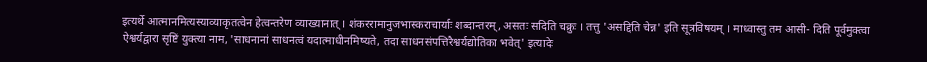इत्यर्थे आत्मानमित्यस्याव्याकृतत्वेन हेत्वन्तरेण व्याख्यानात् । शंकररामानुजभास्कराचार्याः शब्दान्तरम्, असतः सदिति चक्रुः । तत्तु 'असद्दिति चेन्न' इति सूत्रविषयम् । माध्वास्तु तम आसी- दिति पूर्वमुक्त्वा ऐश्वर्यद्वारा सृष्टिं युक्त्या नाम, 'साधनानां साधनत्वं यदात्माधीनमिष्यते, तदा साधनसंपत्तिरैश्वर्यद्योतिका भवेत्' इत्यादेः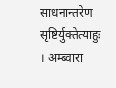साधनान्तरेण सृष्टिर्युक्तेत्याहुः । अम्ब्वारा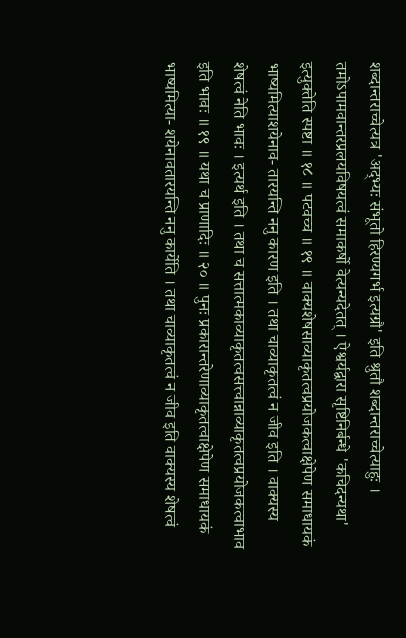शब्दान्तराच्चेत्यत्र 'अद्भ्यः संभूतो हिरण्यगर्भ इत्यग्रौ' इति श्रुतौ शब्दान्तराच्चेत्याहुः । तमोऽपामवान्तरप्रलयविषयत्वं समाकर्षो वेत्यन्यदेतत् । ऐश्वर्यद्वारा सृष्टिनिर्बन्धे 'कचिदन्यथा' इत्युक्तेति स्पष्टा ॥ १८ ॥ पटवच्च ॥ १९ ॥ वाक्यशेषसाव्याकृतत्वप्रयोजकत्वाक्षेपेण समाधायकं भाष्यमित्याशयेनाव- तारयन्ति ननु कारण इति । तथा चाव्याकृतत्वं न जीव इति । वाक्यस्य शेषत्वं नेति भावः । इत्यर्थ इति । तथा च सत्तात्मकाव्याकृतत्वसत्त्वान्नाव्याकृतत्वप्रयोजकत्वाभाव इति भावः ॥ १९ ॥ यथा च प्राणादिः ॥ २० ॥ पुनः प्रकारान्तरेणाव्याकृतत्वाक्षेपेण समाधायकं भाष्यमित्या- शयेनावतारयन्ति ननु कार्येति । तथा चाव्याकृतत्वं न जीव इति वाक्यस्य शेषत्वं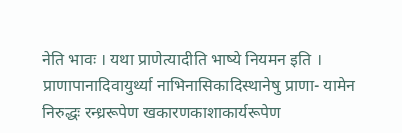नेति भावः । यथा प्राणेत्यादीति भाष्ये नियमन इति । प्राणापानादिवायुर्थ्या नाभिनासिकादिस्थानेषु प्राणा- यामेन निरुद्धः रन्ध्ररूपेण खकारणकाशाकार्यरूपेण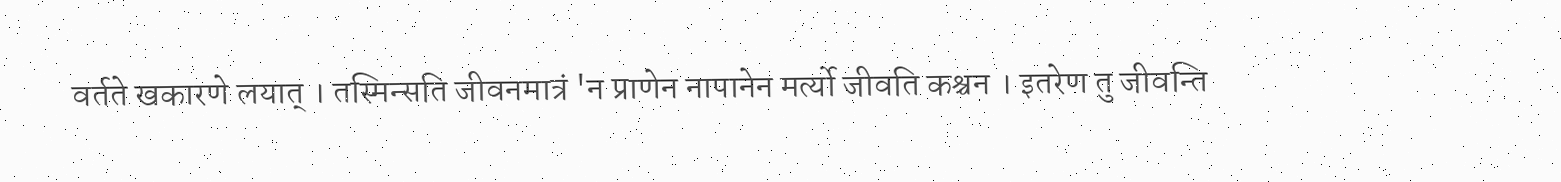वर्तते खकारणे लयात् । तस्मिन्सति जीवनमात्रं 'न प्राणेन नापानेन मर्त्यो जीवति कश्चन । इतरेण तु जीवन्ति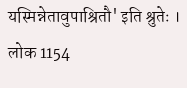यस्मिन्नेतावुपाश्रितौ' इति श्रुतेः । लोक 1154